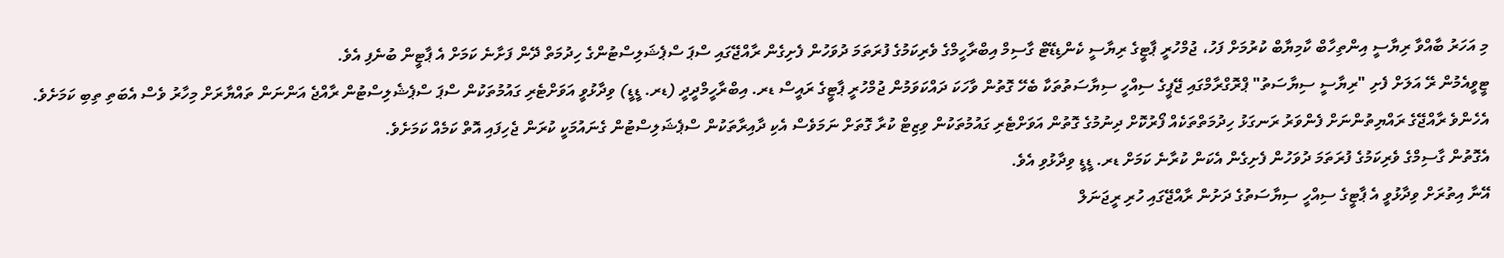މި އަހަރު ބާއްވާ ރިޔާސީ އިންތިހާބް ކާމިޔާބް ކުރުމަށް ފަހު، ޖުމްހުރީ ޕާޓީގެ ރިޔާސީ ކެންޑިޑޭޓް ގާސިމް އިބްރާހީމްގެ ވެރިކަމުގެ ފުރަތަމަ ދުވަހުން ފެށިގެން ރާއްޖޭގައި ސްޕަ ސްޕެޝަލިސްޓުންގެ ހިދުމަތް ދޭން ފަށާނެ ކަމަށް އެ ޕާޓީން ބުނެފި އެވެ.
ޓީވީއެމުން ރޭ އަލަށް ފެށި "ރިޔާސީ ސިޔާސަތު" ޕްރޮގްރާމްގައި ޖޭޕީގެ ސިއްހީ ސިޔާސަތުތަކާ ބެހޭ ގޮތުން ވާހަކަ ދައްކަވަމުން ޖުމްހުރީ ޕާޓީގެ ރައީސް ޑރ. އިބްރާހީމްދީދީ (ޑރ. ޑީޑީ) ވިދާޅުވީ އަވަށްޓެރި ގައުމުތަކުން ސްޕަ ސްޕެޝެލިސްޓުން ރާއްޖެ އަންނަން ތައްޔާރަށް މިހާރު ވެސް އެބަތި ތިބި ކަމަށެވެ.
އެހެންވެ ރާއްޖޭގެ ރައްޔިތުންނަށް ފެންވަރު ރަނގަޅު ހިދުމަތްތަކެއް ފޯރުކޮށް ދިނުމުގެ ގޮތުން އަވަށްޓެރި ގައުމުތަކުން ވިޒިޓް ކުރާ ގޮތަށް ނަމަވެސް އެކި ދާއިރާތަކުން ސްޕެޝަލިސްޓުން ގެނައުމަކީ ކުރަން ޖެހިފައި އޮތް ކަމެއް ކަމަށެވެ.
އެގޮތުން ގާސިމްގެ ވެރިކަމުގެ ފުރަތަމަ ދުވަހުން ފެށިގެން އެކަން ކުރާނެ ކަމަށް ޑރ. ޑީޑީ ވިދާޅުވި އެވެ.
އޭނާ އިތުރަށް ވިދާޅުވީ އެ ޕާޓީގެ ސިއްހީ ސިޔާސަތުގެ ދަށުން ރާއްޖޭގައި ހުރި ރީޖަނަލް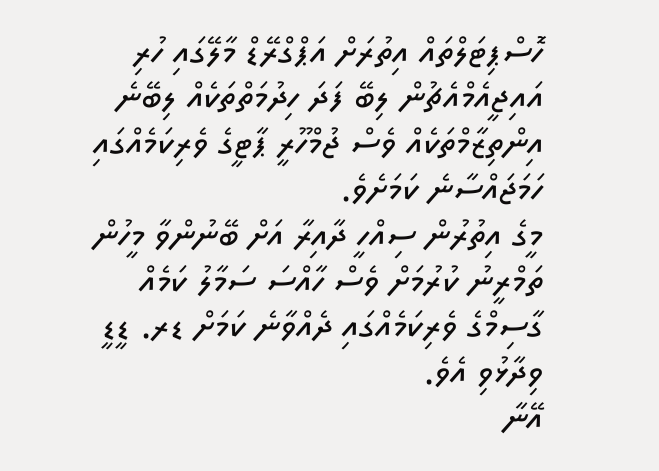ހޮސްޕިޓަލްތައް އިތުރަށް އަޕްގްރޭޑް މާލޭގައި ހުރި އައިޖީއެމްއެޗުން ލިބޭ ފަދަ ހިދުމަތްތަކެއް ލިބޭނެ އިންތިޒާމްތަކެއް ވެސް ޖުމްހޫރީ ޕާޓީގެ ވެރިކަމެއްގައި ހަމަޖައްސާނެ ކަމަށެވެ.
މީގެ އިތުރުން ސިއްހީ ދާއިރާ އަށް ބޭނުންވާ މީހުން ތަމްރީނު ކުރުމަށް ވެސް ހާއްސަ ސަމާލު ކަމެއް ގާސިމްގެ ވެރިކަމެއްގައި ދެއްވާނެ ކަމަށް ޑރ. ޑީޑީ ވިދާޅުވި އެވެ.
އޭނާ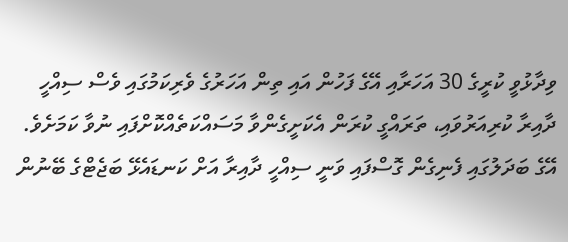ވިދާޅުވީ ކުރީގެ 30 އަހަރާއި އޭގެ ފަހުން އައި ތިން އަހަރުގެ ވެރިކަމުގައި ވެސް ސިއްހީ ދާއިރާ ކުރިއަރުވައި، ތަރައްގީ ކުރަން އެކަށީގެންވާ މަސައްކަތެއްކޮށްފައި ނުވާ ކަމަށެވެ.
އޭގެ ބަދަލުގައި ފެނިގެން ގޮސްފައި ވަނީ ސިއްހީ ދާއިރާ އަށް ކަނޑައެޅޭ ބަޖެޓްގެ ބޭނުން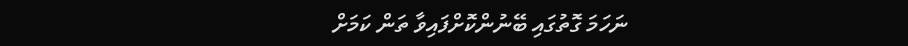ނަހަމަ ގޮތުގައި ބޭނުންކޮށްފައިވާ ތަން ކަމަށް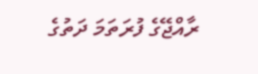ރާއްޖޭގެ ފުރަތަމަ ދަތުގެ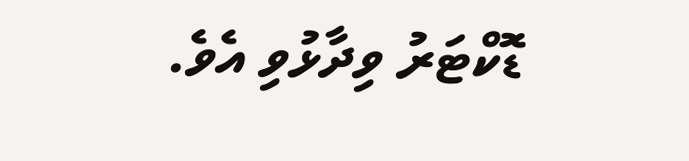ޑޮކްޓަރު ވިދާޅުވި އެވެ.